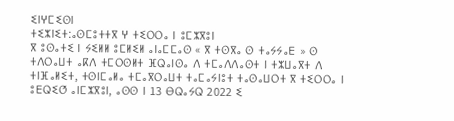ⵉⵏⵖⵎⵉⵙⵏ
ⵜⵉⵣⵏⵉⵜ:ⴰⵙⵎⵓⵜⵜⴳ ⵖ ⵜⵉⵔⵔⴰ ⵏ ⵓⵎⵣⴳⵓⵏ
ⴳ ⵓⵙⴰⵜⵉ ⵏ ⵢⵉⵍⵍ ⵓⵎⵍⵉⵍ ⴰⵏⴰⵎⵎⴰⵙ « ⴳ ⵜⵙⴳⴰ ⵙ ⵜⴰⵢⵢⴰⴹ » ⵙ ⵜⴷⵔⴰⵡⵜ ⴰⴽⴷ ⵜⵎⵔⵙⵍⵜ ⴼⵕⴰⵏⵙⴰ ⴷ ⵜⵎⴰⴷⴷⴰⵙⵜ ⵏ ⵜⵣⵡⴰⴳⵜ ⴷ ⵜⵏⴼⴰⵍⵉⵜ, ⵜⵙⵏⵎⴰⵍⴰ ⵜⵎⴰⴳⵔⴰⵡⵜ ⵜⴰⵎⴰⵢⵏⵓⵜ ⵜⴰⵙⴰⵡⵔⵜ ⴳ ⵜⵉⵔⵔⴰ ⵏ ⵓⴹⵕⵉⵚ ⴰⵏⵎⵣⴳⵓⵏ, ⴰⵙⵙ ⵏ 13 ⴱⵕⴰⵢⵕ 2022 ⵉ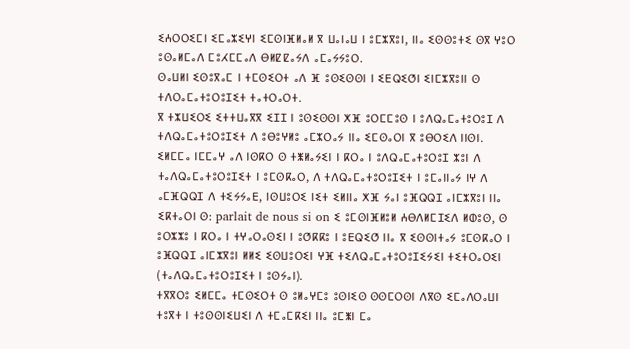ⵉⵄⵔⵔⵉⵎⵏ ⵉⵎⴰⵣⵉⵖⵏ ⵉⵎⵙⵏⴼⵍⴰⵍ ⴳ ⵡⴰⵏⴰⵡ ⵏ ⵓⵎⵣⴳⵓⵏ, ⵏⵏⴰ ⵉⵙⵙⵓⵜⵉ ⵙⴳ ⵖⵓⵔ ⵓⵙⴰⵍⵎⴰⴷ ⵎⵓⵃⵎⵎⴰⴷ ⴱⵍⵇⵇⴰⵢⴷ ⴰⵎⴰⵢⵢⵓⵔ.
ⵙⴰⵡⵍⵏ ⵉⵙⵓⴳⴰⵎ ⵏ ⵜⵎⵙⵉⵔⵜ ⴰⴷ ⴼ ⵓⵙⵉⵙⵙⵏ ⵏ ⵉⴹⵕⵉⵚⵏ ⵉⵏⵎⵣⴳⵓⵏⵏ ⵙ ⵜⴷⵔⴰⵎⴰⵜⵓⵔⵓⵊⵉⵜ ⵜⴰⵜⵔⴰⵔⵜ.
ⴳ ⵜⵣⵡⵉⵔⵉ ⵉⵜⵜⵡⴰⴳⴳ ⵉⵊⵊ ⵏ ⵓⵙⵉⵙⵙⵏ ⵅⴼ ⵓⵔⵎⵎⵓⵙ ⵏ ⵓⴷⵕⴰⵎⴰⵜⵓⵔⵓⵊ ⴷ ⵜⴷⵕⴰⵎⴰⵜⵓⵔⵓⵊⵉⵜ ⴷ ⵓⴱⵓⵖⵍⵓ ⴰⵎⵣⵔⴰⵢ ⵏⵏⴰ ⵉⵎⵙⴰⵔⵏ ⴳ ⵓⴱⵔⵉⴷ ⵏⵏⵙⵏ. ⵉⵍⵎⵎⴰ ⵏⵎⵎⴰⵖ ⴰⴷ ⵏⵙⴽⵔ ⵙ ⵜⵥⵍⴰⵢⵉⵏ ⵏ ⴽⵔⴰ ⵏ ⵓⴷⵕⴰⵎⴰⵜⵓⵔⵓⵊ ⵣⵓⵏ ⴷ ⵜⴰⴷⵕⴰⵎⴰⵜⵓⵔⵓⵊⵉⵜ ⵏ ⵓⵎⵙⴽⴰⵔ, ⴷ ⵜⴷⵕⴰⵎⴰⵜⵓⵔⵓⵊⵉⵜ ⵏ ⵓⵎⴰⵏⵏⴰⵢ ⵏⵖ ⴷ ⴰⵎⴼⵕⵕⵊ ⴷ ⵜⵉⵢⵢⴰⴹ, ⵏⵙⵡⵓⵔⵉ ⵏⵉⵜ ⵉⵍⵏⵏⴰ ⵅⴼ ⵢⴰⵏ ⵓⴼⵕⵕⵊ ⴰⵏⵎⵣⴳⵓⵏ ⵏⵏⴰ ⵉⴽⵜⴰⵔⵏ ⵙ: parlait de nous si on ⵉ ⵓⵎⵙⵏⴼⵍⵓⵍ ⵄⴱⴷⵍⵎⵊⵉⴷ ⵍⵀⵓⵙ, ⵙ ⵓⵔⵣⵣⵓ ⵏ ⴽⵔⴰ ⵏ ⵜⵖⴰⵔⴰⵙⵉⵏ ⵏ ⵓⵚⴽⴽⵓ ⵏ ⵓⴹⵕⵉⵚ ⵏⵏⴰ ⴳ ⵉⵙⵙⵏⵜⴰⵢ ⵓⵎⵙⴽⴰⵔ ⵏ ⵓⴼⵕⵕⵊ ⴰⵏⵎⵣⴳⵓⵏ ⵍⵍⵉ ⵉⵙⵡⵓⵔⵉⵏ ⵖⴼ ⵜⵉⴷⵕⴰⵎⴰⵜⵓⵔⵓⵊⵉⵢⵉⵏ ⵜⵉⵜⵔⴰⵔⵉⵏ (ⵜⴰⴷⵕⴰⵎⴰⵜⵓⵔⵓⵊⵉⵜ ⵏ ⵓⵙⵢⴰⵏ).
ⵜⴳⴳⵔⵓ ⵉⵍⵎⵎⴰ ⵜⵎⵙⵉⵔⵜ ⵙ ⵓⵍⴰⵖⵎⵓ ⵓⵙⵏⵉⵙ ⵙⵙⵎⵔⵙⵏ ⴷⴳⵙ ⵉⵎⴰⴷⵔⴰⵡⵏ ⵜⵓⴳⵜ ⵏ ⵜⵓⵙⵙⵏⵉⵡⵉⵏ ⴷ ⵜⵎⴰⵎⴽⵉⵏ ⵏⵏⴰ ⵓⵎⵥⵏ ⵎⴰ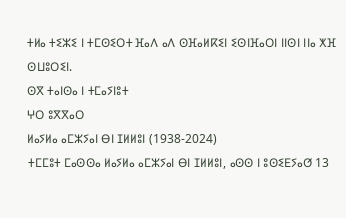ⵜⵍⴰ ⵜⵉⵣⵉ ⵏ ⵜⵎⵙⵉⵔⵜ ⴼⴰⴷ ⴰⴷ ⵙⴼⴰⵍⴽⵉⵏ ⵉⵙⵏⴼⴰⵔⵏ ⵏⵏⵙⵏ ⵏⵏⴰ ⵅⴼ ⵙⵡⵓⵔⵉⵏ.
ⵙⴳ ⵜⴰⵏⵙⴰ ⵏ ⵜⵎⴰⵢⵏⵓⵜ
ⵖⵔ ⵓⴳⴳⴰⵔ
ⵍⴰⵢⵍⴰ ⴰⵎⵣⵢⴰⵏ ⴱⵏ ⵊⵍⵍⵓⵏ (1938-2024)
ⵜⵎⵎⵓⵜ ⵎⴰⵙⵙⴰ ⵍⴰⵢⵍⴰ ⴰⵎⵣⵢⴰⵏ ⴱⵏ ⵊⵍⵍⵓⵏ, ⴰⵙⵙ ⵏ ⵓⵙⵉⴹⵢⴰⵚ 13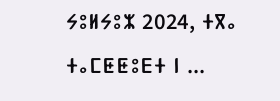ⵢⵓⵍⵢⵓⵣ 2024, ⵜⴳⴰ ⵜⴰⵎⵟⵟⵓⴹⵜ ⵏ ...